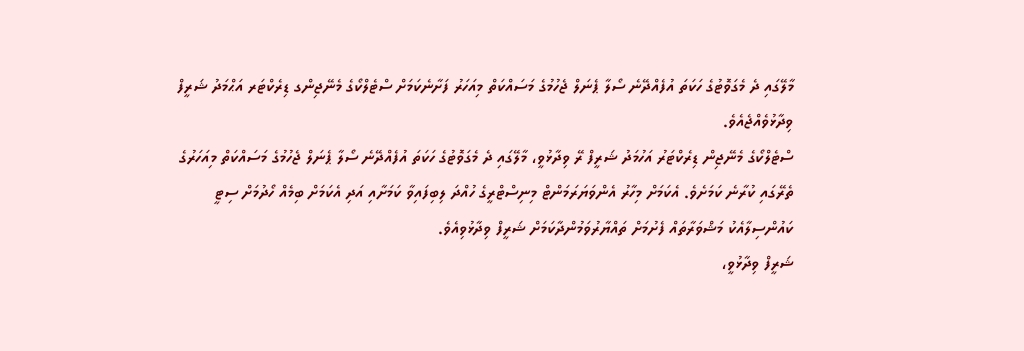މާލޭގައި ދެ މެގަވޮޓުގެ ހަކަތަ އުފެއްދޭނެ ސޯލާ ޕެނަލް ޖެހުމުގެ މަސައްކަތް މިއަހަރު ފަށާނެކަމަށް ސްޓެލްކޯގެ މެނޭޖިންގ ޑިރެކްޓަރ އަޙްމަދު ޝަރީފް ވިދާޅުވެއްޖެއެވެ.
ސްޓެލްކޯގެ މެނޭޖިން ޑިރެކްޓަރު އަހުމަދު ޝަރީފް ރޭ ވިދާޅުވީ، މާލޭގައި ދެ މެގަވޮޓުގެ ހަކަތަ އުފެއްދޭނެ ސޯލާ ޕެނަލް ޖެހުމުގެ މަސައްކަތް މިއަހަރުގެ ތެރޭގައި ކުރާނެ ކަމަށެވެ. އެކަމަށް މިހާރު އެންވަޔަރަމަންޓް މިނިސްޓްރީގެ ހުއްދަ ލިބިފައިވާ ކަމަށާއި އަދި އެކަމަށް ބިމެއް ހޯދުމަށް ސިޓީ ކައުންސިލާއެކު މަޝްވަރާތައް ފެށުމަށް ތައްޔާރުވަމުންދާކަމަށް ޝަރީފް ވިދާޅުވިއެވެ.
ޝަރީފް ވިދާޅުވީ،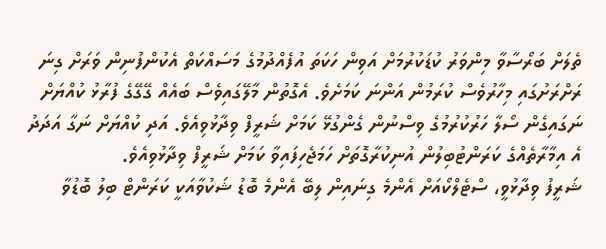ތެލަށް ބަރޯސާވާ މިންވަރު ކުޑަކުރުމަށް އަވިން ހަކަތަ އުފެއްދުމުގެ މަސައްކަތް އެކުންފުނިން ވަރަށް ގިނަ ރަށްރަށުގައި މިހާރުވެސް ކުރަމުން އަންނަ ކަމަށެވެ. އެގޮތުން މާލޭގައިވެސް ބައެއް ގޭގޭގެ ފުރާޅު ކުއްޔަށް ނަގައިގެން ސޯލާ ހަރުކުރުމުގެ ވިސްނުން ގެންގުޅޭ ކަމަށް ޝަރީފް ވިދާޅުވިއެވެ. އަދި ކުއްޔަށް ނަގާ އަދަދު އެ އިމާރާތެއްގެ ކަރަންޓުބިލުން އުނިކުރާގޮތަށް ހަމަޖެހިފައިވާ ކަމަށް ޝަރީފް ވިދާޅުވިއެވެ.
ޝަރީފު ވިދާޅުވީ، ސްޓެލްކޯއަށް އެންމެ ގިނައިން ލިބޭ އެންމެ ބޮޑު ޝަކުވާއަކީ ކަރަންޓް ބިލު ބޮޑުވާ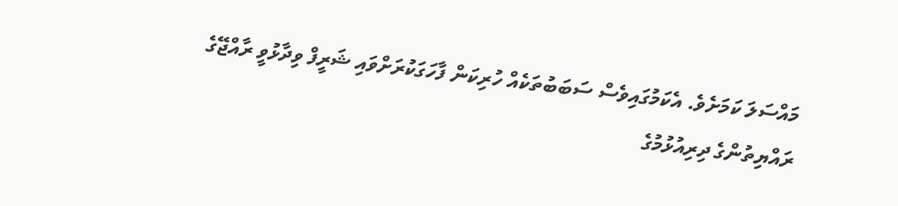މައްސަލަ ކަމަށެވެ. އެކަމުގައިވެސް ސަބަބުތަކެއް ހުރިކަން ފާހަގަކުރަށްވައި ޝަރީފް ވިދާޅުވީ ރާއްޖޭގެ ރައްޔިތުންގެ ދިރިއުޅުމުގެ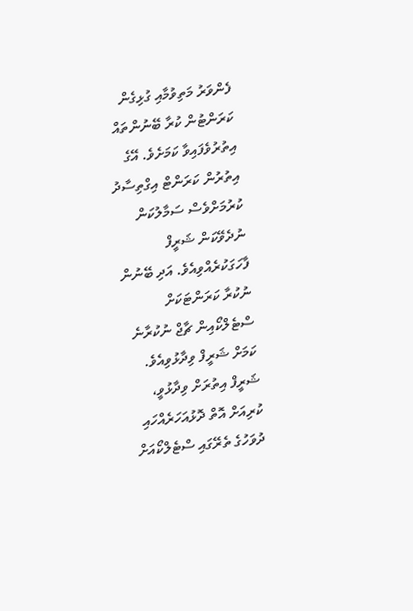ފެންވަރު މަތިވުމާއި ގުޅިގެން ކަރަންޓުން ކުރާ ބޭނުންތައް އިތުރުވެފައިވާ ކަމަށެވެ. އޭގެ އިތުރުން ކަރަންޓް އިގްތިސާދު ކުރުމަށްވެސް ސަމާލުކަން ނުދެވޭކަން ޝަރީފް ފާހަގަކުރެއްވިއެވެ. އަދި ބޭނުން ނުކުރާ ކަރަންޓަކަށް ސްޓެލްކޯއިން ޗާޖް ނުކުރާނެ ކަމަށް ޝަރީފް ވިދާޅުވިއެވެ.
ޝަރީފް އިތުރަށް ވިދާޅުވީ، ކުރިއަށް އޮތް ދޮޅުއަހަރެއްހައި ދުވަހުގެ ތެރޭގައި ސްޓެލްކޯއަށް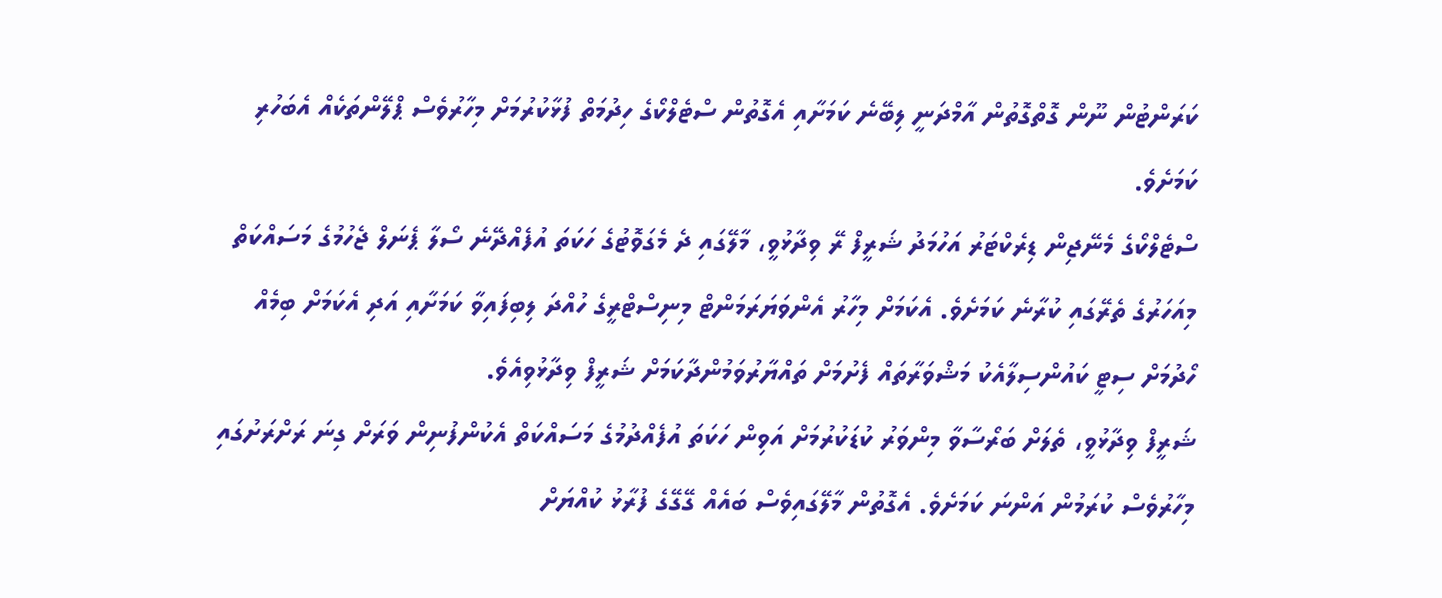ކަރަންޓުން ނޫން ގޮތްގޮތުން އާމްދަނީ ލިބޭނެ ކަމަށާއި އެގޮތުން ސްޓެލްކޯގެ ހިދުމަތް ފުޅާކުރުމަށް މިހާރުވެސް ޕްލޭންތަކެއް އެބަހުރި ކަމަށެވެ.
ސްޓެލްކޯގެ މެނޭޖިން ޑިރެކްޓަރު އަހުމަދު ޝަރީފް ރޭ ވިދާޅުވީ، މާލޭގައި ދެ މެގަވޮޓުގެ ހަކަތަ އުފެއްދޭނެ ސޯލާ ޕެނަލް ޖެހުމުގެ މަސައްކަތް މިއަހަރުގެ ތެރޭގައި ކުރާނެ ކަމަށެވެ. އެކަމަށް މިހާރު އެންވަޔަރަމަންޓް މިނިސްޓްރީގެ ހުއްދަ ލިބިފައިވާ ކަމަށާއި އަދި އެކަމަށް ބިމެއް ހޯދުމަށް ސިޓީ ކައުންސިލާއެކު މަޝްވަރާތައް ފެށުމަށް ތައްޔާރުވަމުންދާކަމަށް ޝަރީފް ވިދާޅުވިއެވެ.
ޝަރީފް ވިދާޅުވީ، ތެލަށް ބަރޯސާވާ މިންވަރު ކުޑަކުރުމަށް އަވިން ހަކަތަ އުފެއްދުމުގެ މަސައްކަތް އެކުންފުނިން ވަރަށް ގިނަ ރަށްރަށުގައި މިހާރުވެސް ކުރަމުން އަންނަ ކަމަށެވެ. އެގޮތުން މާލޭގައިވެސް ބައެއް ގޭގޭގެ ފުރާޅު ކުއްޔަށް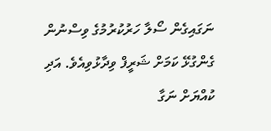ނަގައިގެން ސޯލާ ހަރުކުރުމުގެ ވިސްނުން ގެންގުޅޭ ކަމަށް ޝަރީފް ވިދާޅުވިއެވެ. އަދި ކުއްޔަށް ނަގާ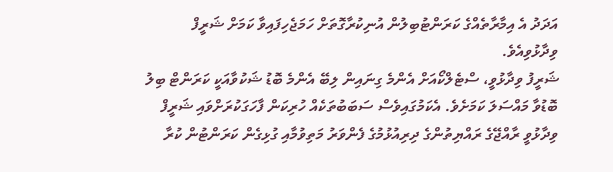އަދަދު އެ އިމާރާތެއްގެ ކަރަންޓުބިލުން އުނިކުރާގޮތަށް ހަމަޖެހިފައިވާ ކަމަށް ޝަރީފް ވިދާޅުވިއެވެ.
ޝަރީފު ވިދާޅުވީ، ސްޓެލްކޯއަށް އެންމެ ގިނައިން ލިބޭ އެންމެ ބޮޑު ޝަކުވާއަކީ ކަރަންޓް ބިލު ބޮޑުވާ މައްސަލަ ކަމަށެވެ. އެކަމުގައިވެސް ސަބަބުތަކެއް ހުރިކަން ފާހަގަކުރަށްވައި ޝަރީފް ވިދާޅުވީ ރާއްޖޭގެ ރައްޔިތުންގެ ދިރިއުޅުމުގެ ފެންވަރު މަތިވުމާއި ގުޅިގެން ކަރަންޓުން ކުރާ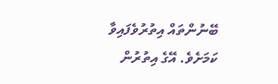ބޭނުންތައް އިތުރުވެފައިވާ ކަމަށެވެ. އޭގެ އިތުރުން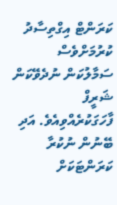ކަރަންޓް އިގްތިސާދު ކުރުމަށްވެސް ސަމާލުކަން ނުދެވޭކަން ޝަރީފް ފާހަގަކުރެއްވިއެވެ. އަދި ބޭނުން ނުކުރާ ކަރަންޓަކަށް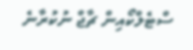ސްޓެލްކޯއިން ޗާޖް ނުކުރާނެ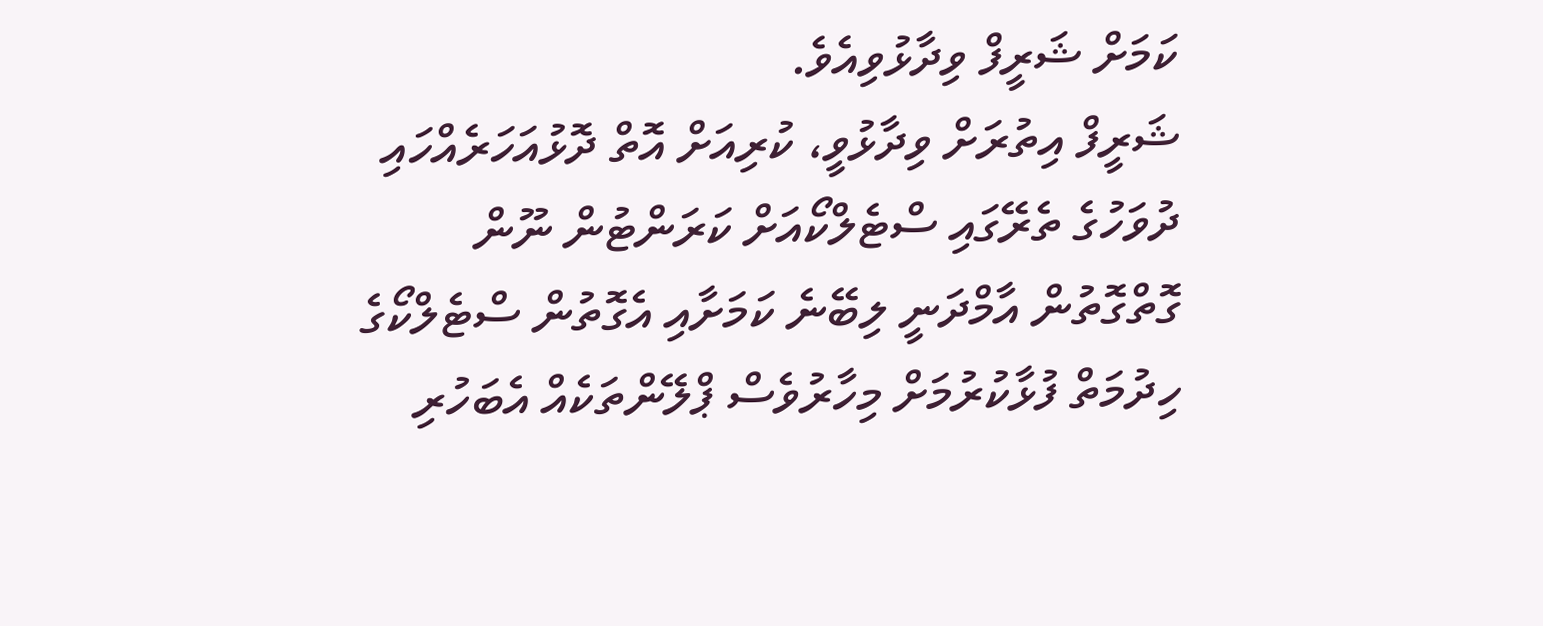ކަމަށް ޝަރީފް ވިދާޅުވިއެވެ.
ޝަރީފް އިތުރަށް ވިދާޅުވީ، ކުރިއަށް އޮތް ދޮޅުއަހަރެއްހައި ދުވަހުގެ ތެރޭގައި ސްޓެލްކޯއަށް ކަރަންޓުން ނޫން ގޮތްގޮތުން އާމްދަނީ ލިބޭނެ ކަމަށާއި އެގޮތުން ސްޓެލްކޯގެ ހިދުމަތް ފުޅާކުރުމަށް މިހާރުވެސް ޕްލޭންތަކެއް އެބަހުރި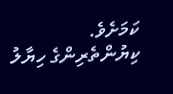ކަމަށެވެ.
ކިޔުންތެރިންގެ ހިޔާލު